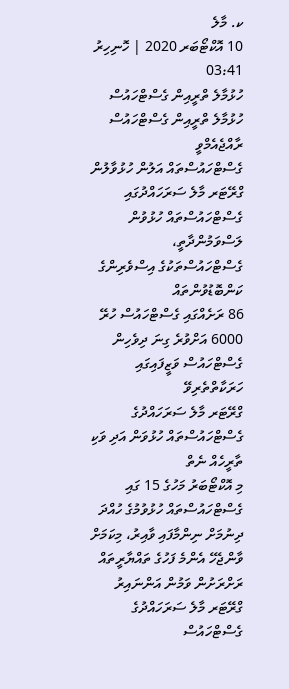ކ. މާލެ
10 އޮކްޓޯބަރ 2020 | ހޮނިހިރު 03:41
ހުޅުމާލެ ތްރީއިން ގެސްޓްހައުސް
ހުޅުމާލެ ތްރީއިން ގެސްޓްހައުސް
ރާއްޖެއެމްވީ
ގެސްޓްހައުސްތައް އަލުން ހުޅުވާލުން
ގްރޭޓަރ މާލެ ސަރަހައްދުގައި ގެސްޓްހައުސްތައް ހުޅުވުން ލަސްވަމުންދާތީ، ގެސްޓްހައުސްތަކުގެ އިސްވެރިންގެ ކަންބޮޑުވުންތައް
86 ރަށެއްގައި ގެސްޓްހައުސް ހުރޭ
6000 އަށްވުރެ ގިނަ ދިވެހިން ގެސްޓްހައުސް ވަޒީފައިގައި ހަރަކާތްތެރިވޭ
ގްރޭޓަރ މާލެ ސަރަހައްދުގެ ގެސްޓްހައުސްތައް ހުޅުވަން އަދި ވަކި ތާރީހެއް ނެތް
މި އޮކްޓޯބަރު މަހުގެ 15 ގައި ގެސްޓްހައުސްތައް ހުޅުވުމުގެ ހުއްދަ ދިނުމަށް ނިންމާފައި ވާއިރު، މިކަމަށް ވާންޖެހޭ އެންމެ ފަހުގެ ތައްޔާރީތައް ރަށްރަށުން ވަމުން އަންނައިރު ގްރޭޓަރ މާލެ ސަރަހައްދުގެ ގެސްޓްހައުސް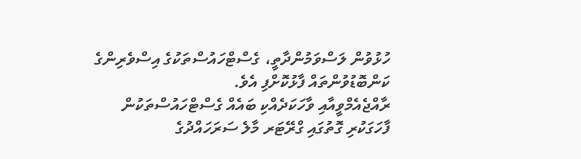ހުޅުވުން ލަސްވަމުންދާތީ، ގެސްޓްހައުސްތަކުގެ އިސްވެރިންގެ ކަންބޮޑުވުންތައް ފާޅުކޮށްފި އެވެ.
ރާއްޖެއެމްވީއާއި ވާހަކަދެއްކި ބައެއް ގެސްޓްހައުސްތަކުން ފާހަގަކުރި ގޮތުގައި ގްރޭޓަރ މާލެ ސަރަހައްދުގެ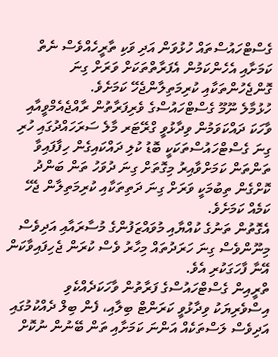ގެސްޓްހައުސްތައް ހުޅުވަން އަދި ވަކި ތާރީހެއްވެސް ނެތް ކަމަށާއި އެހެންކަމުން އެފަރާތްތަކަށް ވަރަށް ގިނަ ގޮންޖެހުންތަކާއި ކުރިމަތިލާންޖެހޭ ކަމަށެވެ.
ހުޅުމާލެ ނޫމޫ ގެސްޓްހައުސްގެ ވެރިފަރާތުން ރާއްޖެއެމްވީއާއި ވާހަކަ ދައްކަވަމުން ވިދާޅުވީ ގްރޭޓަރ މާލެ ސަރަހައްދުގައި ހުރި ގިނަ ގެސްޓްހައުސްތަކަކީ ބޮޑު ކުލި ދައްކައިގެން ހިފާފައިވާ ތަންތަން ކަމަށްވާއިރު މިގޮތަށް ގިނަ ދުވަހު ތަން ބަންދު ކޮށްގެން ތިބުމަކީ ވަރަށް ގިނަ ދަތިތަކާއި ކުރިމަތިލާން ޖެހޭ ކަމެއް ކަމަށެވެ.
އެގޮތުން ތަނުގެ ކުއްޔާއި މުވައްޒަފުންގެ މުސާރައާއި އަދިވެސް މިނޫންވެސް ގިނަ ހަރަދުތައް މިހާރު ވެސް ކުރަން ޖެހިފައިވާކަން އޭނާ ފާހަގަކުރި އެވެ.
ތްރީއިން ގެސްޓްހައުސްގެ ފަރާތުން ވާހަކަދެއްކެވި އިސްވެރިޔަކު ވިދާޅުވީ ކަރަންޓް ބިލާއި، ފެން ބިލް ދެއްކުމުގައި އަދިވެސް ލަސްތަކެއް އަންނަ ކަމަށާއި ތަން ބޭނުން ނުކޮށް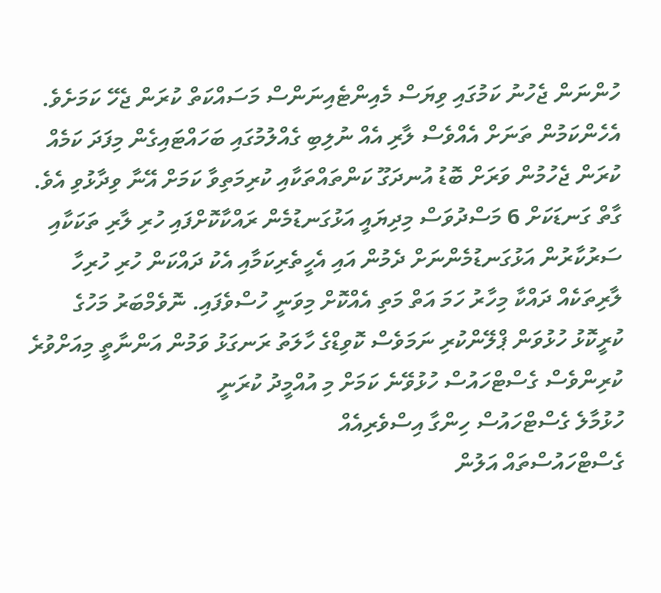ހުންނަން ޖެހުނު ކަމުގައި ވިޔަސް މެއިންޓެއިނަންސް މަސައްކަތް ކުރަން ޖެހޭ ކަމަށެވެ. އެހެންކަމުން ތަނަށް އެއްވެސް ލާރި އެއް ނުލިބި ގެއްލުމުގައި ބަހައްޓައިގެން މިފަދަ ކަމެއް ކުރަން ޖެހުމުން ވަރަށް ބޮޑު އުނދަގޫ ކަންތައްތަކާއި ކުރިމަތިވާ ކަމަށް އޭނާ ވިދާޅުވި އެވެ.
ގާތް ގަނޑަކަށް 6 މަސްދުވަސް މިދިޔައީ އަޅުގަނޑުމެން ރައްކާކޮށްފައި ހުރި ލާރި ތަކަކާއި ސަރުކާރުން އަޅުގަނޑުމެންނަށް ދެމުން އައި އެހީތެރިކަމާއި އެކު ދައްކަން ހުރި ހުރިހާ ލާރިތަކެއް ދައްކާ މިހާރު ހަމަ އަތް މަތި އެއްކޮށް މިވަނީ ހުސްވެފައި. ނޮވެމްބަރު މަހުގެ ކުރީކޮޅު ހުޅުވަން ޕްލޭންކުރި ނަމަވެސް ކޮވިޑްގެ ހާލަތު ރަނގަޅު ވަމުން އަންނާތީ މިއަށްވުރެ ކުރިންވެސް ގެސްޓްހައުސް ހުޅުވޭނެ ކަމަށް މި އުއްމީދު ކުރަނީ
ހުޅުމާލެ ގެސްޓްހައުސް ހިންގާ އިސްވެރިއެއް
ގެސްޓްހައުސްތައް އަލުން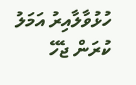ހުޅުވާލާއިރު އަމަލު ކުރަން ޖެހޭ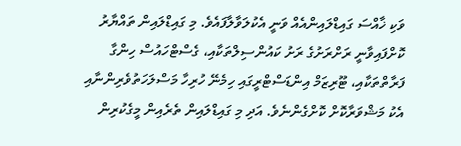ވަކި ޚާއްސަ ގައިޑްލައިންއެއް ވަނީ އެކުލަވާލާފައެވެ. މި ގައިޑްލައިން ތައްޔާރު ކޮށްފައިވާނީ ރަށްރަށުގެ ރަށު ކައުންސިލްތަކާއި، ގެސްޓްހައުސް ހިންގާ ފަރާތްތަކާއި، ޓޫރިޒަމް އިންޑަސްޓްރީގައި ހިމެނޭ ހުރިހާ މަސްލަހަތުވެރިންނާއި އެކު މަޝްވަރާކޮށް ކޮށްގެންނެވެ. އަދި މި ގައިޑްލައިން ތެރެއިން މީގެކުރިން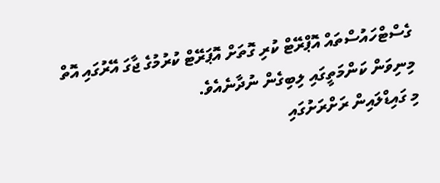ގެސްޓްހައުސްތައް އޮޕްރޭޓް ކުރި ގޮތަށް އޮޕަރޭޓް ކުރުމުގެ ޖާގަ އޭރުގައި އޮތް މިނިވަން ކަންމަތީގައި ލިބިގެން ނުދާނެއެވެ.
މި ގައިޑްލައިން ރަށްރަށުގައި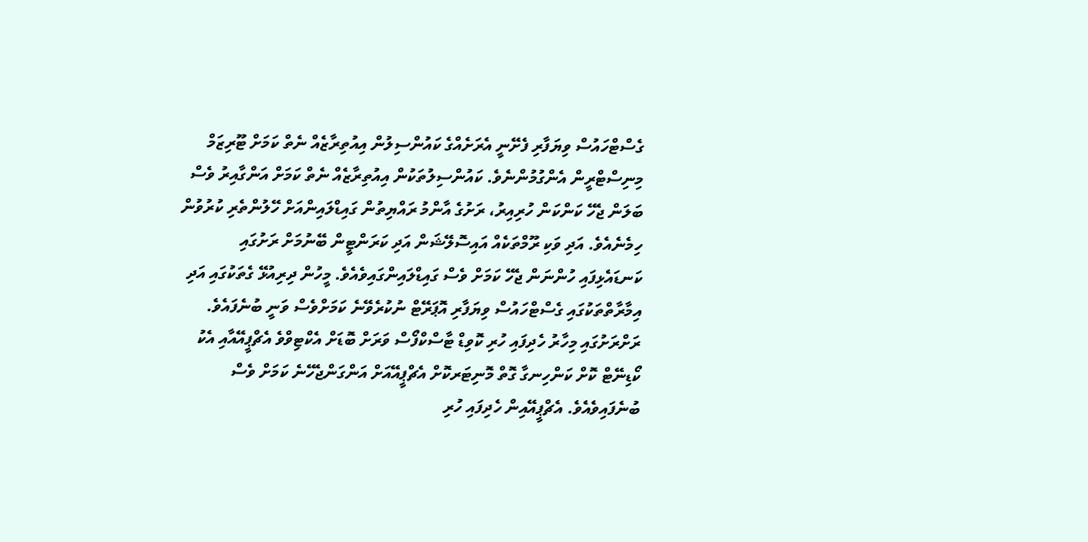ގެސްޓްހައުސް ވިޔަފާރި ފެށޭނީ އެރަށެއްގެ ކައުންސިލުން އިއުތިރާޒެއް ނެތް ކަމަށް ޓޫރިޒަމް މިނިސްޓްރީން އެންގުމުންނެވެ. ކައުންސިލުތަކުން އިއުތިރާޒެއް ނެތް ކަމަށް އަންގާއިރު ވެސް ބަލަން ޖެހޭ ކަންކަން ހުރިއިރު، ރަށުގެ އާންމު ރައްޔިތުން ގައިޑްލައިންއަށް ހޭލުންތެރި ކުރުވުން ހިމެނެއެވެ. އަދި ވަކި ރޫމްތަކެއް އައިސޮލޭޝަން އަދި ކަރަންޓީން ބޭނުމަށް ރަށުގައި ކަނޑައެޅިފައި ހުންނަން ޖެހޭ ކަމަށް ވެސް ގައިޑްލައިންގައިވެއެވެ. މީހުން ދިރިއުޅޭ ގެތަކުގައި އަދި އިމާރާތްތަކުގައި ގެސްޓްހައުސް ވިޔަފާރި އޮޕަރޭޓް ނުކުރެވޭނެ ކަމަށްވެސް ވަނީ ބުނެފައެވެ.
ރަށްރަށުގައި މިހާރު ހެދިފައި ހުރި ކޮވިޑް ޓާސްކްފޯސް ވަރަށް ބޮޑަށް އެކްޓިވްވެ އެޗްޕީއޭއާއި އެކު ކޯޑިނޭޓް ކޮށް ކަންހިނގާ ގޮތް މޮނިޓަރކޮށް އެޗްޕީއޭއަށް އަންގަންޖެހޭނެ ކަމަށް ވެސް ބުނެފައިވެއެވެ. އެޗްޕީއޭއިން ހެދިފައި ހުރި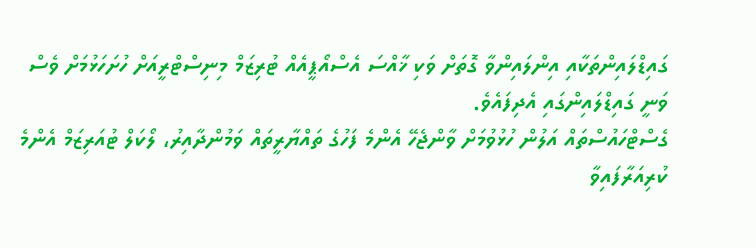ގައިޑްލައިންތަކާއި އިންލައިންވާ ގޮތަށް ވަކި ޚާއްސަ އެސްއޯޕީއެއް ޓުރިޒަމް މިނިސްޓްރީއަށް ހުށަހަޅުމަށް ވެސް ވަނީ ގައިޑްލައިންގައި އެދިފައެވެ.
ގެސްޓްހައުސްތައް އަލުން ހުޅުވުމަށް ވާންޖެހޭ އެންމެ ފަހުގެ ތައްޔާރީތައް ވަމުންދާއިރު، ލޯކަލް ޓުއަރިޒަމް އެންމެ ކުރިއަރާފައިވާ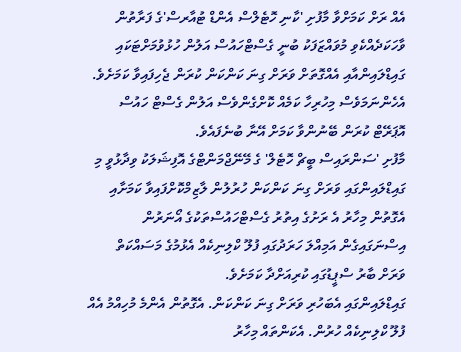އެއް ރަށް ކަމަށްވާ މާފުށި 'ކާނި ހޮޓެލްސް އެންޑް ޓުއާރސް'ގެ ފަރާތުން ވާހަކަދެއްކެވި މުވައްޒަފަކު ބުނީ ގެސްޓްހައުސް އަލުން ހުޅުވުމަށްޓަކައި ގައިޑްލައިންއާއި އެއްގޮތަށް ވަރަށް ގިނަ ކަންކަން ކުރަން ޖެހިފައިވާ ކަމަށެވެ. އެހެންނަމަވެސް މިހުރިހާ ކަމެއް ކޮށްގެންވެސް އަލުން ގެސްޓް ހައުސް އޮޕަރޭޓް ކުރަން ބޭނުންވާ ކަމަށް އޭނާ ބުނެފައެވެ.
މާފުށި 'ސަންރައިސް ބީޗް ހޮޓެލް' ގެ މޭނޭޖްމަންޓްގެ އޮފިޝަލަކު ވިދާޅުވީ މި ގައިޑްލައިންގައި ވަރަށް ގިނަ ކަންކަން ހުރުލުން ލާޒިމްކޮށްފައިވާ ކަމަށާއި އެގޮތުން މިހާރު އެ ރަށުގެ އިތުރު ގެސްޓްހައުސްތަކުގެ އޯނަރުން އިސްނަގައިގެން އަމިއްލަ ހަރަދުގައި ފުލޫ ކްލިނިކެއް އެޅުމުގެ މަސައްކަތް ވަރަށް ބާރު ސްޕީޑުގައި ކުރިއަށްދާ ކަމަށެވެ.
ގައިޑްލައިންގައި އެބަހުރި ވަރަށް ގިނަ ކަންކަން. އެގޮތުން އެންމެ މުހިއްމު އެއް ފުލޫ ކްލިނިކެއް ހުރުން. އެކަންތައް މިހާރު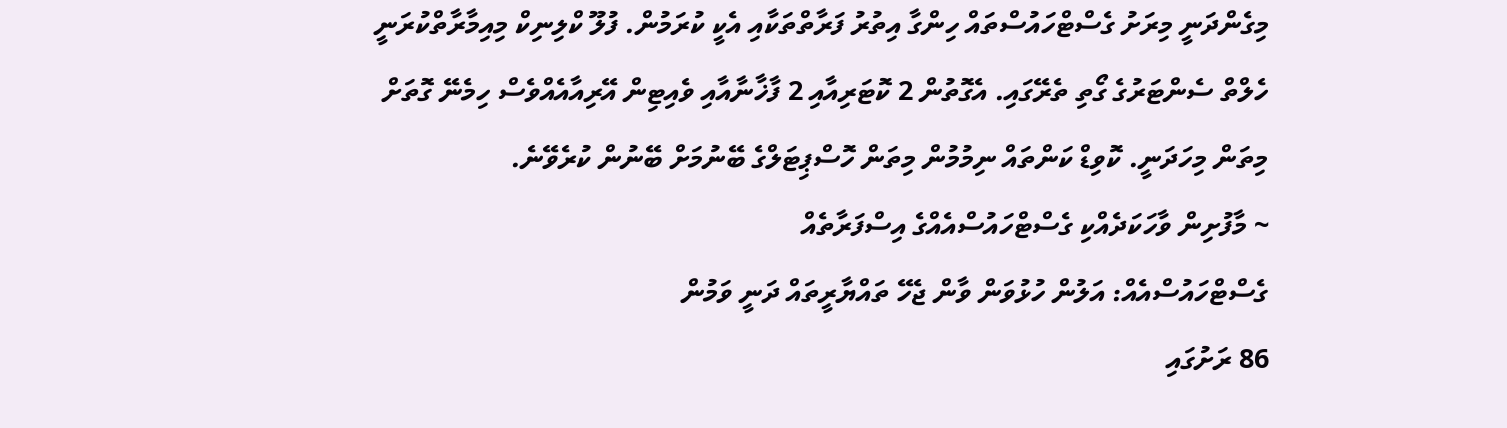މިގެންދަނީ މިރަށު ގެސްޓްހައުސްތައް ހިންގާ އިތުރު ފަރާތްތަކާއި އެކީ ކުރަމުން. ފުލޫ ކްލިނިކް މިއިމާރާތްކުރަނީ ހެލްތް ސެންޓަރުގެ ގޯތި ތެރޭގައި. އެގޮތުން 2 ކޮޓަރިއާއި 2 ފާޚާނާއާއި ވެއިޓިން އޭރިއާއެއްވެސް ހިމެނޭ ގޮތަށް މިތަން މިހަދަނީ. ކޮވިޑް ކަންތައް ނިމުމުން މިތަން ހޮސްޕިޓަލްގެ ބޭނުމަށް ބޭނުން ކުރެވޭނެ.
~ މާފުށިން ވާހަކަދެއްކި ގެސްޓްހައުސްއެއްގެ އިސްފަރާތެއް
ގެސްޓްހައުސްއެއް: އަލުން ހުޅުވަން ވާން ޖެހޭ ތައްޔާރީތައް ދަނީ ވަމުން
86 ރަށުގައި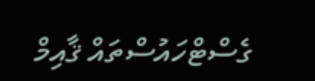ގެސްޓްހައުސްތައް ޤާއިމް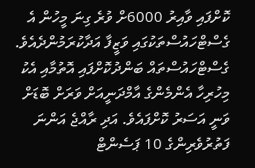ކޮށްފައި ވާއިރު 6000ށް ވުރެ ގިނަ މީހުން އެ ގެސްޓްހައުސްތަކުގައި ވަޒީފާ އަދާކުރަމުންދެއެވެ. ގެސްޓްހައުސްތައް ބަންދުކޮށްފައި އޮތުމާއި އެކު މިހުރިހާ އެންމެންގެ އާމްދަނީއަށް ވަރަށް ބޮޑަށް ވަނީ އަސަރު ކޮށްފައެވެ. އަދި ރާއްޖެ އަންނަ ފަތުރުވެރިންގެ 10 ޕަސެންޓް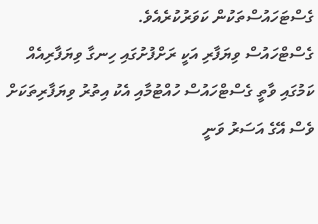ގެސްޓަހައުސްތަކުން ކަވަރުކުރެއެވެ.
ގެސްޓްހައުސް ވިޔަފާރި އަކީ ރަށްފުށުގައި ހިނގާ ވިޔަފާރިއެއް ކަމުގައި ވާތީ ގެސްޓްހައުސް ހުއްޓުމާއި އެކު އިތުރު ވިޔަފާރިތަކަށް ވެސް އޭގެ އަސަރު ވަނީ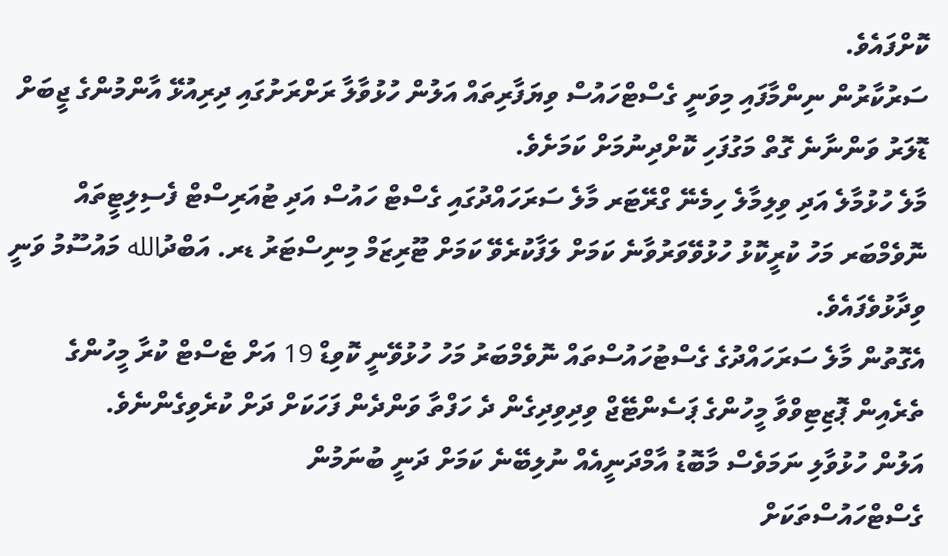ކޮށްފައެވެ.
ސަރުކާރުން ނިންމާފައި މިވަނީ ގެސްޓްހައުސް ވިޔަފާރިތައް އަލުން ހުޅުވާލާ ރަށްރަށުގައި ދިރިއުޅޭ އާންމުންގެ ޖީބަށް ޑޮލަރު ވަންނާނެ ގޮތް މަގުފަހި ކޮށްދިނުމަށް ކަމަށެވެ.
މާލެ ހުޅުމާލެ އަދި ވިލިމާލެ ހިމެނޭ ގްރޭޓަރ މާލެ ސަރަހައްދުގައި ގެސްޓް ހައުސް އަދި ޓުއަރިސްޓް ފެސިލިޓީތައް ނޮވެމްބަރ މަހު ކުރީކޮޅު ހުޅުވޭވަރުވާނެ ކަމަށް ލަފާކުރެވޭ ކަމަށް ޓޫރިޒަމް މިނިސްޓަރު ޑރ. އަބްދުالله މައުސޫމު ވަނީ ވިދާޅުވެފައެވެ.
އެގޮތުން މާލެ ސަރަހައްދުގެ ގެސްޓުހައުސްތައް ނޮވެމްބަރު މަހު ހުޅުވޭނީ ކޮވިޑް 19 އަށް ޓެސްޓް ކުރާ މީހުންގެ ތެރެއިން ޕޮޒިޓިވްވާ މީހުންގެ ޕަސެންޓޭޖް ވިދިވިދިގެން ދެ ހަފްތާ ވަންދެން ފަހަކަށް ދަށް ކުރެވިގެންނެވެ.
އަލުން ހުޅުވާލި ނަމަވެސް މާބޮޑު އާމްދަނީއެއް ނުލިބޭނެ ކަމަށް ދަނީ ބުނަމުން
ގެސްޓްހައުސްތަކަށް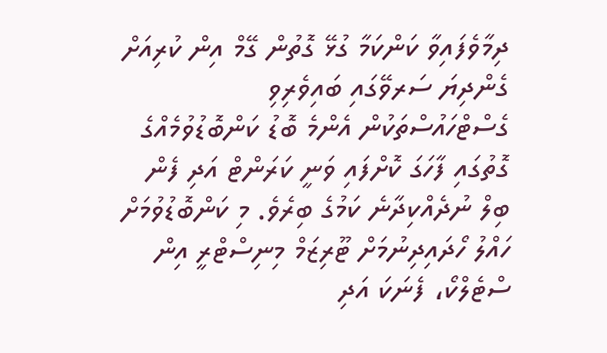ދިމާވެފައިވާ ކަންކަމާ ގުޅޭ ގޮތުން ގޭމް އިން ކުރިއަށް ގެންދިޔަ ސަރވޭގައި ބައިވެރިވި ގެސްޓްހައުސްތަކުން އެންމެ ބޮޑު ކަންބޮޑުވުމެއްގެ ގޮތުގައި ފާހަގަ ކޮށްފައި ވަނީ ކަރަންޓް އަދި ފެން ބިލް ނުދެއްކިދާނެ ކަމުގެ ބިރެވެ. މި ކަންބޮޑުވުމަށް ހައްލު ހޯދައިދިނުމަށް ޓޫރިޒަމް މިނިސްޓްރީ އިން ސްޓެލްކޯ، ފެނަކަ އަދި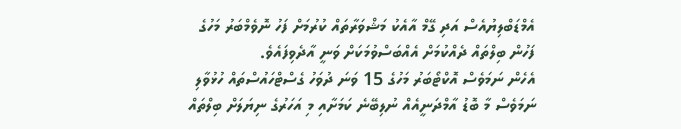އެމްޑަބްލިޔުއެސް އަދި ގޭމް އާއެކު މަޝްވަރާތައް ކުރުމަށް ފަހު ނޮވެމްބަރު މަހުގެ ފަހުން ބިލްތައް ދެއްކުމަށް އެއްބަސްވުމަކަށް ވަނީ އާދެވިފައެވެ.
އެހެން ނަމަވެސް އޮކްޓޯބަރު މަހުގެ 15 ވަނަ ދުވަހު ގެސްޓްހައުސްތައް ހުޅުވާލި ނަމަވެސް މާ ބޮޑު އާމްދަނީއެއް ނުލިބޭނެ ކަމަށާއި މި އަހަރުގެ ނިޔަލަށް ބިލްތައް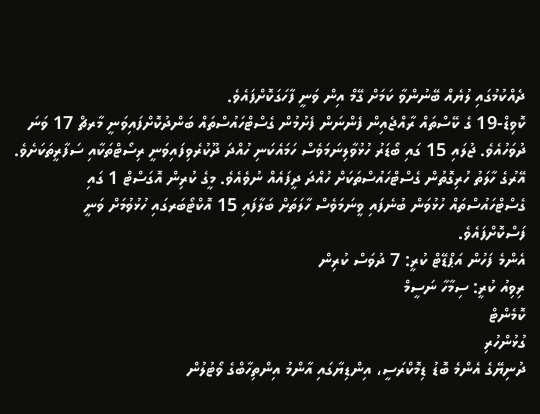ދެއްކުމުގައި ލުޔެއް ބޭނުންވާ ކަމަށް ގޭމް އިން ވަނީ ފާހަގަކޮށްފައެވެ.
ކޮވިޑް-19 ގެ ކޭސްތައް ރާއްޖެއިން ފެންނަން ފެށުމުން ގެސްޓްހައުސްތައް ބަންދުކޮށްފައިވަނީ މާރޗް 17 ވަނަ ދުވަހުއެވެ. ޖުލައި 15 ގައި ބޯޑަރު ހުޅުވާލިނަމަވެސް ހަމައެކަނި ހުއްދަ ދޫކުރެވިފައިވަނީ ރިސޯޓްތަކާއި ސަފާރީތަކަށެވެ. އޭރުގެ ހާލަތު ހުރިގޮތުން ގެސްޓްހައުސްތަކަށް ހުއްދަ ދީފައެއް ނުވެއެވެ. މީގެ ކުރިން އޮގަސްޓް 1 ގައި ގެސްޓްހައުސްތައް ހުޅުވަން ބުނެފައި ވީނަމަވެސް ހާލަތަށް ބަލާފައި 15 އޮކްޓޯބަރގައި ހުޅުވުމަށް ވަނީ ފަސްކޮށްފައެވެ.
އެންމެ ފަހުން އަޕްޑޭޓް ކުރީ: 7 ދުވަސް ކުރިން
ރިވިއު ކުރީ: ސިމާހާ ނަސީމް
ކޮމެންޓް
ގުޅުންހުރި
ދުނިޔޭގެ އެންމެ ބޮޑު ޑިމޮކްރަސީ، އިންޑިޔާގައި އާންމު އިންތިހާބްގެ ވޯޓުލުން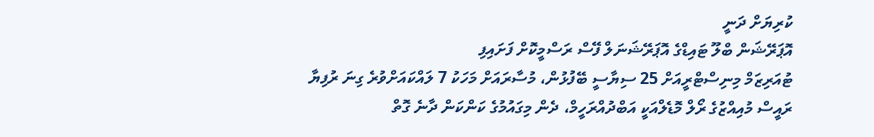ކުރިޔަށް ދަނީ
އޮޕަރޭޝަން ބްލޫ ޓައިޑްގެ އޮޕަރޭޝަނަލް ފޭސް ރަސްމީކޮށް ފަށައިފި
ޓުއަރިޒަމް މިނިސްޓްރީއަށް 25 ސިޔާސީ ބޭފުޅުން، މުސާރައަށް މަހަކު 7 ލައްކައަށްވުރެ ގިނަ ރުފިޔާ
ރައީސް މުއިއްޒުގެ ރޯލް މޮޑެލްއަކީ އަބްދުއްރަހީމް، ދެން މިގައުމުގެ ކަންކަން ދާނެ ގޮތް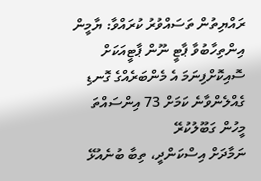ރައްޔިތުން ތަސައްވުރު ކުރައްވާ: ޔާމީން
އިންތިހާބުވާ ޕާޓީ ނޫން ޕާޓީއަކަށް ސޮއިކޮށްފިނަމަ އެ މެންބަރެއްގެ ގޮނޑި ގެއްލެންވާނެ ކަމަށް 73 އިންސައްތަ މީހުން ގަބޫލުކުރޭ
ނަމާދަށް އިސްކަންދީ، ތިބާ ބުނެއުޅޭ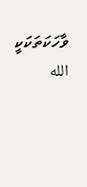ވާހަކަތަކަކީ الله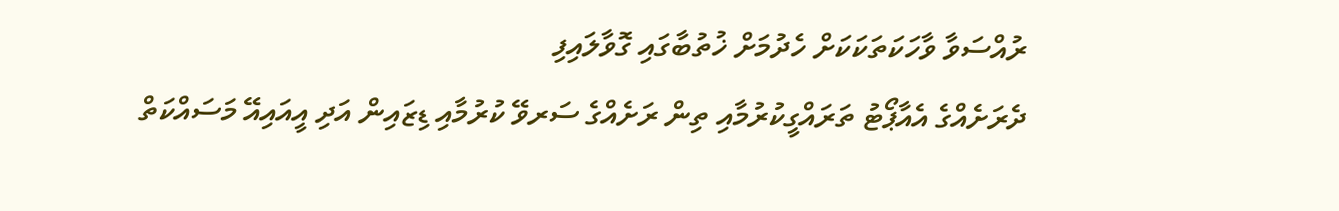ރުއްސަވާ ވާހަކަތަކަކަށް ހެދުމަށް ޚުތުބާގައި ގޮވާލައިފި
ދެރަށެއްގެ އެއާޕޯޓު ތަރައްގީކުރުމާއި ތިން ރަށެއްގެ ސަރވޭ ކުރުމާއި ޑިޒައިން އަދި އީއައިއޭ މަސައްކަތް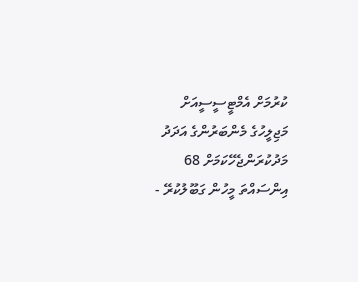ކުރުމަށް އެމްޓީސީސީއަށް
މަޖިލީހުގެ މެންބަރުންގެ އަދަދު މަދުކުރަންޖެހޭކަމަށް 68 އިންސައްތަ މީހުން ގަބޫލުކުރޭ -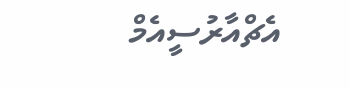އެޗްއާރުސީއެމް